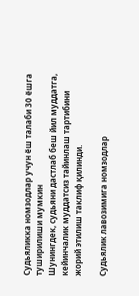Судьяликка номзодлар учун ёш талаби 30 ёшга туширилиши мумкин
Шунингдек, судьяни дастлаб беш йил муддатга, кейинчалик муддатсиз тайинлаш тартибини жорий этилиш таклиф қилинди.

Судьялик лавозимига номзодлар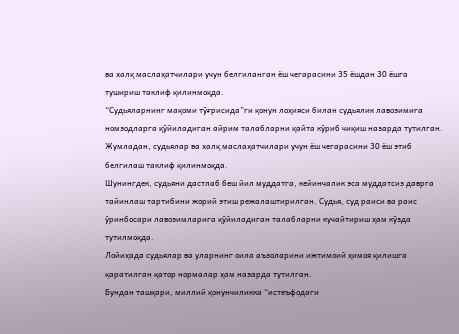ва халқ маслаҳатчилари учун белгиланган ёш чегарасини 35 ёшдан 30 ёшга тушириш таклиф қилинмоқда.
“Судьяларнинг мақоми тўғрисида”ги қонун лоҳияси билан судьялик лавозимига номзодларга қўйиладиган айрим талабларни қайта кўриб чиқиш назарда тутилган. Жумладан, судьялар ва халқ маслаҳатчилари учун ёш чегарасини 30 ёш этиб белгилаш таклиф қилинмоқда.
Шунингдек, судьяни дастлаб беш йил муддатга, кейинчалик эса муддатсиз даврга тайинлаш тартибини жорий этиш режалаштирилган. Судья, суд раиси ва раис ўринбосари лавозимларига қўйиладиган талабларни кучайтириш ҳам кўзда тутилмоқда.
Лойиҳада судьялар ва уларнинг оила аъзоларини ижтимоий ҳимоя қилишга қаратилган қатор нормалар ҳам назарда тутилган.
Бундан ташқари, миллий қонунчиликка “истеъфодаги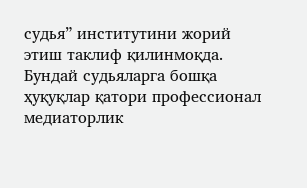судья” институтини жорий этиш таклиф қилинмоқда. Бундай судьяларга бошқа ҳуқуқлар қатори профессионал медиаторлик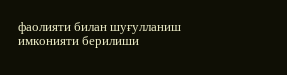фаолияти билан шуғулланиш имконияти берилиши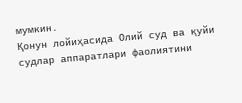мумкин.
Қонун лойиҳасида Олий суд ва қуйи судлар аппаратлари фаолиятини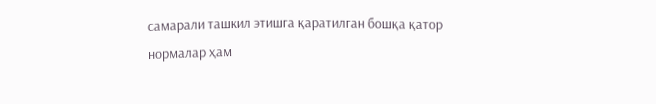самарали ташкил этишга қаратилган бошқа қатор нормалар ҳам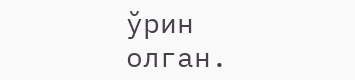ўрин олган.